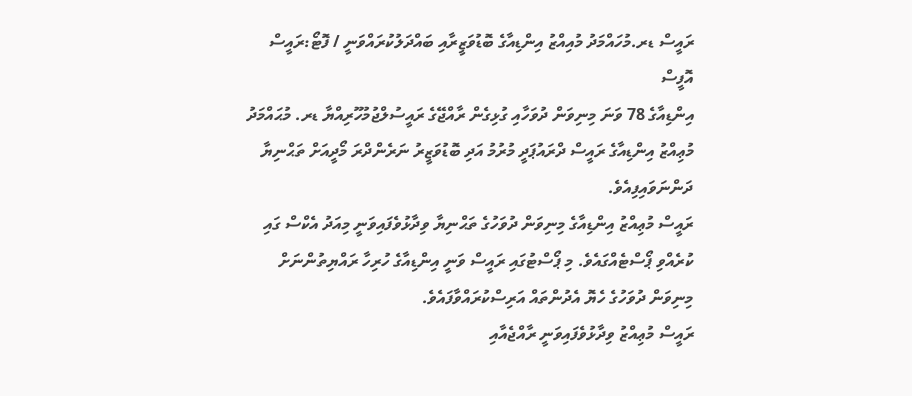ރައީސް ޑރ.މުހައްމަދު މުއިއްޒު އިންޑިއާގެ ބޮޑުވަޒީރާއި ބައްދަލުކުރައްވަނީ / ފޮޓޯ:ރައީސް އޮފީސް
އިންޑިއާގެ 78 ވަނަ މިނިވަން ދުވަހާއި ގުޅިގެން ރާއްޖޭގެ ރައީސުލްޖުމުހޫރިއްޔާ ޑރ. މުޙައްމަދު މުޢިއްޒު އިންޑިއާގެ ރައީސް ދްރައުޕަދީ މުރުމު އަދި ބޮޑުވަޒީރު ނަރެންދްރަ މޯދީއަށް ތަޙްނިޔާ ދަންނަވައިފިއެވެ.
ރައީސް މުޢިއްޒު އިންޑިއާގެ މިނިވަން ދުވަހުގެ ތަޙްނިޔާ ވިދާޅުވެފައިވަނީ މިއަދު އެކްސް ގައި ކުރެއްވި ޕޯސްޓެއްގައެވެ. މި ޕޯސްޓުގައި ރައީސް ވަނީ އިންޑިއާގެ ހުރިހާ ރައްޔިތުންނަށް މިނިވަން ދުވަހުގެ ހެޔޮ އެދުންތައް އަރިސްކުރައްވާފައެވެ.
ރައީސް މުޢިއްޒު ވިދާޅުވެފައިވަނީ ރާއްޖެއާއި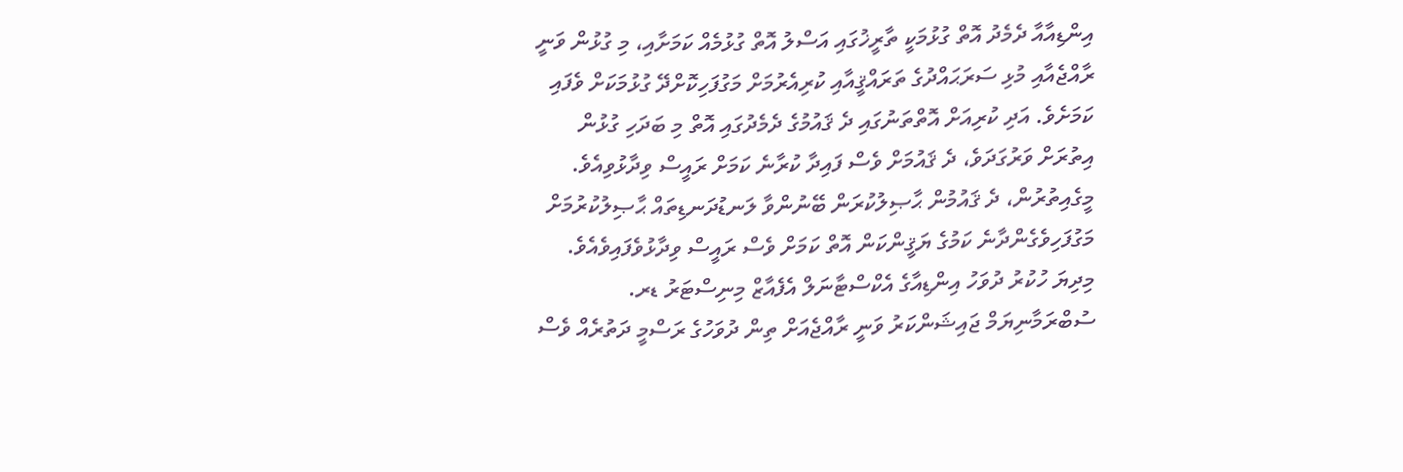އިންޑިއާއާ ދެމެދު އޮތް ގުޅުމަކީ ތާރީޚުގައި އަސްލު އޮތް ގުޅުމެއް ކަމަށާއި، މި ގުޅުން ވަނީ ރާއްޖެއާއި މުޅި ސަރަޙައްދުގެ ތަރައްޤީއާއި ކުރިއެރުމަށް މަގުފަހިކޮށްދޭ ގުޅުމަކަށް ވެފައި ކަމަށެވެ. އަދި ކުރިއަށް އޮތްތަނުގައި ދެ ޤައުމުގެ ދެމެދުގައި އޮތް މި ބަދަހި ގުޅުން އިތުރަށް ވަރުގަދަވެ، ދެ ޤައުމަށް ވެސް ފައިދާ ކުރާނެ ކަމަށް ރައީސް ވިދާޅުވިއެވެ.
މީގެއިތުރުން، ދެ ޤައުމުން ޙާޞިލުކުރަން ބޭނުންވާ ލަނޑުދަނޑިތައް ޙާޞިލުކުރުމަށް މަގުފަހިވެގެންދާނެ ކަމުގެ ޔަޤީންކަން އޮތް ކަމަށް ވެސް ރައީސް ވިދާޅުވެފައިވެއެވެ.
މިދިޔަ ހުކުރު ދުވަހު އިންޑިއާގެ އެކްސްޓާނަލް އެފެއާޒް މިނިސްޓަރު ޑރ. ސުބްރަމާނިޔަމް ޖައިޝަންކަރު ވަނީ ރާއްޖެއަށް ތިން ދުވަހުގެ ރަސްމީ ދަތުރެއް ވެސް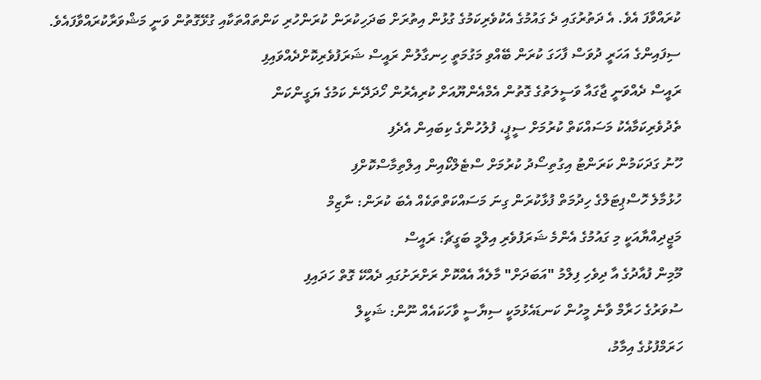ކުރައްވާފަ އެވެ. އެ ދަތުރުގައި ދެ ގައުމުގެ އެކުވެރިކަމުގެ ގުޅުން އިތުރަށް ބަދަހިކުރަން ކުރަންހުރި ކަންތައްތަކާއި ގުޅޭގޮތުން ވަނީ މަޝްވަރާކުރައްވާފައެވެ.
ސިފައިންގެ އަހަރީ ދުވަސް ފާހަގަ ކުރަން ބޭއްވި މަގުމަތީ ހިނގާލުން ރައީސް ޝަރަފުވެރިކޮށްދެއްވައިފި
ރައީސް ދެއްވަނީ ޖާގައާ ވަސީލަތުގެ ގޮތުން އެމްއެންޔޫއަށް ކުރިއެރުން ހޯދަދޭނެ ކަމުގެ ޔަގީންކަން
ތެދުވެރިކަމާއެކު މަސައްކަތް ކުރުމަށް ސީޕީ، ފުލުހުންގެ ކިބައިން އެދެފި
ހޫނު ގަދަކަމުން ކަރަންޓު އިގުތިސޯދު ކުރުމަށް ސްޓެލްކޯއިން އިލްތިމާސްކޮށްފި
ހުޅުމާލެ ހޮސްޕިޓަލްގެ ހިދުމަތް ފުޅާކުރަން ގިނަ މަސައްކަތްތަކެއް އެބަ ކުރަން: ނާޒިމް
މަޖީދިއްޔާއަކީ މި ގައުމުގެ އެންމެ ޝަރަފުވެރި އިލްމީ ބަގީޗާ: ރައީސް
މޫމިން ފުއާދުގެ އާ ދިވެހި ފިލްމު "އަބަދަށް" މާލެއާ އެއްކޮށް ރަށްރަށުގައި ދެއްކޭ ގޮތް ހަދައިފި
ސުވަރުގެ ހަރާމް ވާނެ މީހުން ކަނޑައެޅުމަކީ ސިޔާސީ ވާހަކައެއް ނޫން: ޝަކީލް
ހަރަމްފުޅުގެ އިމާމު،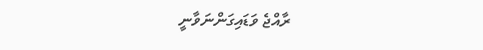ރާއްޖެ ވަޑައިގަންނަވާނީ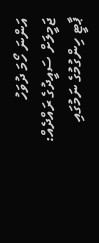އަންނަ ހޯމަ ދުވަހު
ޖަމީލަށް ސައީދުގެ ރައްދެއް: ޕާޓީ ހިންގުމުގެ ނަމުގައި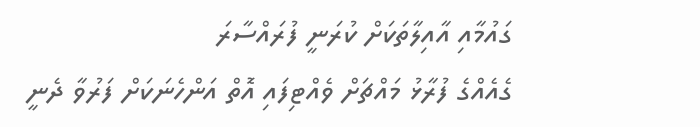ގައުމާއި އާއިލާތަކަށް ކުރަނީ ފުރައްސާރަ
ގެއެއްގެ ފުރާޅު މައްޗަށް ވެއްޓިފައި އޮތް އަންހެނަކަށް ފަރުވާ ދެނީ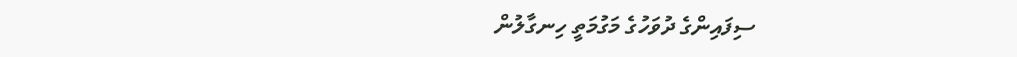ސިފައިންގެ ދުވަހުގެ މަގުމަތީ ހިނގާލުން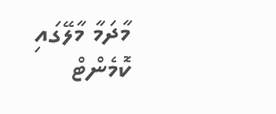މާދަމާ މާލޭގައި
ކޮމެންޓް